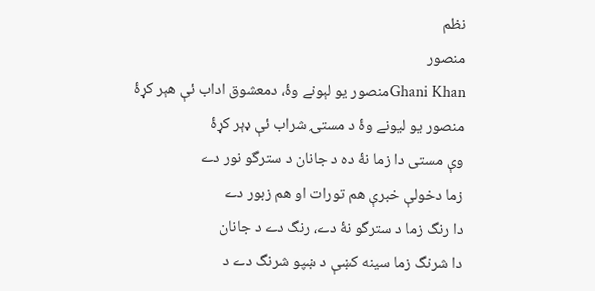نظم
منصور
Ghani Khanمنصور يو لېونے وۀ، دمعشوق اداب ئې هېر کړۀ
منصور يو ليونے وۀ د مستۍ شراب ئې ډېر کړۀ
وې مستی دا زما نۀ ده د جانان د سترگو نور دے
زما دخولې خبرې هم تورات او هم زبور دے
دا رنگ زما د سترگو نۀ دے، رنگ دے د جانان
دا شرنگ زما سينه کښې د ښپو شرنگ دے د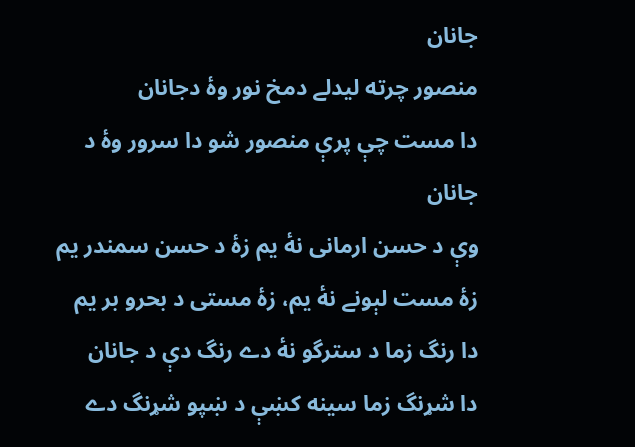جانان
منصور چرته ليدلے دمخ نور وۀ دجانان
دا مست چې پرې منصور شو دا سرور وۀ د جانان
وې د حسن ارمانی نۀ يم زۀ د حسن سمندر يم
زۀ مست لېونے نۀ يم، زۀ مستی د بحرو بر يم
دا رنگ زما د سترگو نۀ دے رنگ دې د جانان
دا شړنگ زما سينه کښې د ښپو شړنگ دے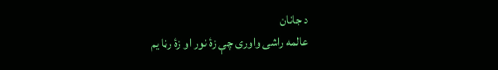د جانان
عالمه راشی واوری چې زۀ نور او زۀ رڼا يم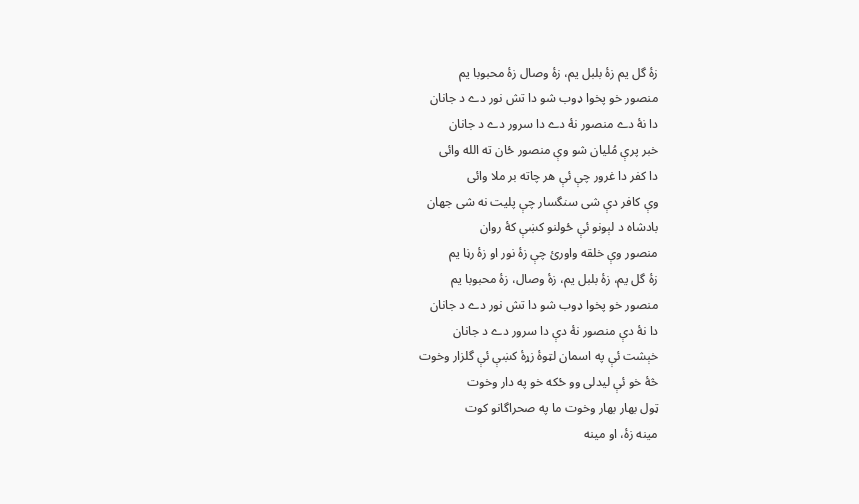زۀ گل يم زۀ بلبل يم، زۀ وصال زۀ محبوبا يم
منصور خو پخوا ډوب شو دا تش نور دے د جانان
دا نۀ دے منصور نۀ دے دا سرور دے د جانان
خبر پرې مُليان شو وې منصور ځان ته الله وائی
دا کفر دا غرور چې ئې هر چاته بر ملا وائی
وې کافر دې شی سنگسار چې پليت نه شی جهان
بادشاه د لېونو ئې ځولنو کښې کۀ روان
منصور وې خلقه واورئ چې زۀ نور او زۀ رڼا يم
زۀ گل يم، زۀ بلبل يم، زۀ وصال، زۀ محبوبا يم
منصور خو پخوا ډوب شو دا تش نور دے د جانان
دا نۀ دې منصور نۀ دې دا سرور دے د جانان
خېشت ئې په اسمان لټوۀ زړۀ کښې ئې گلزار وخوت
څۀ خو ئې ليدلی وو ځکه خو په دار وخوت
ټول بهار بهار وخوت ما په صحراگانو کوت
مينه زۀ، او مينه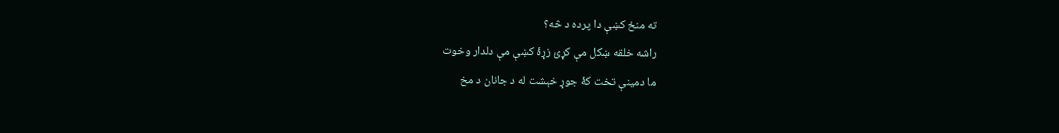ته منځ کښې دا پرده د څه؟
راشه خلقه ښکل مې کړئ زړۀ کښې مې دلدار وخوت
ما دمينې تخت کۀ جوړ خېشت له د جانان د مخ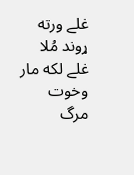غلے ورته ړوند مُلا غلے لکه مار وخوت
مرگ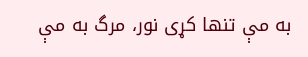به مې تنها کړی نور، مرگ به مې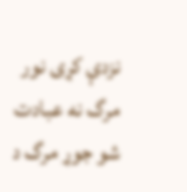نزدې کړی نور
مرگ نه عبادت شو جوړ مرگ د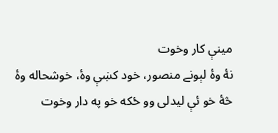مينې کار وخوت
نۀ وۀ لېونے منصور، خود کښې وۀ، خوشحاله وۀ
څۀ خو ئې ليدلی وو ځکه خو په دار وخوت